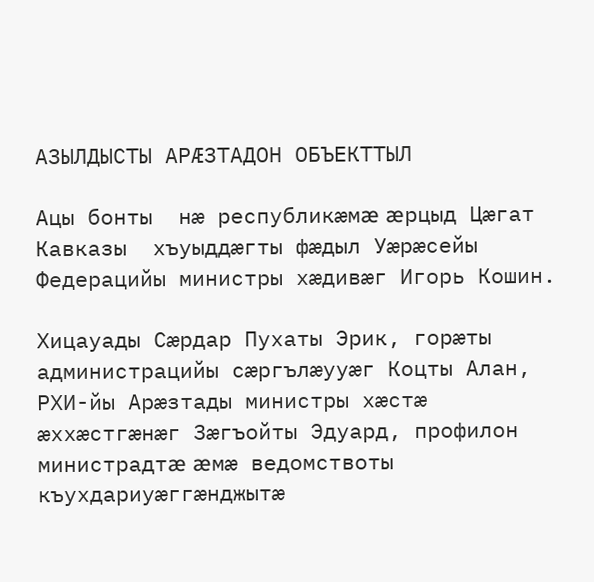АЗЫЛДЫСТЫ АРÆЗТАДОН ОБЪЕКТТЫЛ

Ацы бонты  нæ республикæмæ æрцыд Цæгат  Кавказы  хъуыддæгты фæдыл Уæрæсейы Федерацийы министры хæдивæг Игорь Кошин.

Хицауады Сæрдар Пухаты Эрик, горæты администрацийы сæргълæууæг Коцты Алан, РХИ-йы Арæзтады министры хæстæ æххæстгæнæг Зæгъойты Эдуард, профилон министрадтæ æмæ ведомствоты къухдариуæггæнджытæ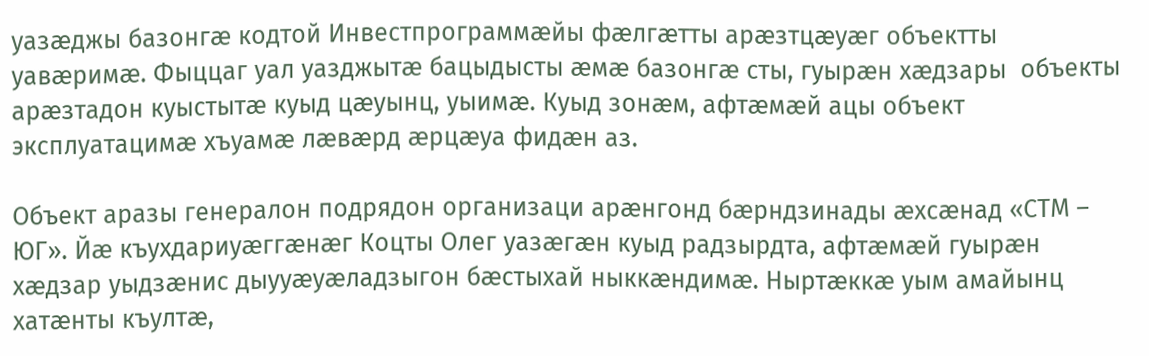уазæджы базонгæ кодтой Инвестпрограммæйы фæлгæтты арæзтцæуæг объектты уавæримæ. Фыццаг уал уазджытæ бацыдысты æмæ базонгæ сты, гуырæн хæдзары  объекты арæзтадон куыстытæ куыд цæуынц, уыимæ. Куыд зонæм, афтæмæй ацы объект эксплуатацимæ хъуамæ лæвæрд æрцæуа фидæн аз.

Объект аразы генералон подрядон организаци арæнгонд бæрндзинады æхсæнад «СТМ – ЮГ». Йæ къухдариуæггæнæг Коцты Олег уазæгæн куыд радзырдта, афтæмæй гуырæн хæдзар уыдзæнис дыууæуæладзыгон бæстыхай ныккæндимæ. Ныртæккæ уым амайынц хатæнты къултæ,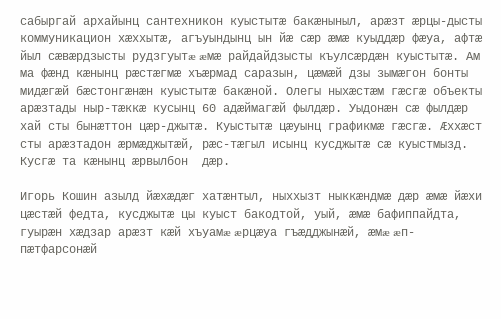сабыргай архайынц сантехникон куыстытæ бакæныныл, арæзт æрцы-дысты коммуникацион хæххытæ, агъуындынц ын йæ сæр æмæ куыддæр фæуа, афтæ йыл сæвæрдзысты рудзгуытæ æмæ райдайдзысты къулсæрдæн куыстытæ. Ам ма фæнд кæнынц рæстæгмæ хъæрмад саразын, цæмæй дзы зымæгон бонты мидæгæй бæстонгæнæн куыстытæ бакæной. Олегы ныхæстæм гæсгæ объекты арæзтады ныр-тæккæ кусынц 60 адæймагæй фылдæр. Уыдонæн сæ фылдæр хай сты бынæттон цæр-джытæ. Куыстытæ цæуынц графикмæ гæсгæ. Æххæст сты арæзтадон æрмæджытæй, рæс-тæгыл исынц кусджытæ сæ куыстмызд. Кусгæ та кæнынц æрвылбон  дæр.

Игорь Кошин азылд йæхæдæг хатæнтыл, ныххызт ныккæндмæ дæр æмæ йæхи цæстæй федта, кусджытæ цы куыст бакодтой, уый, æмæ бафиппайдта, гуырæн хæдзар арæзт кæй хъуамæ æрцæуа гъæдджынæй, æмæ æп-пæтфарсонæй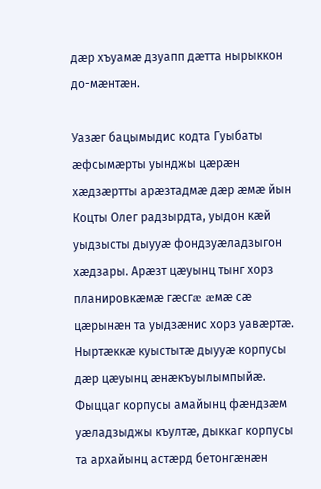дæр хъуамæ дзуапп дæтта нырыккон до-мæнтæн.

Уазæг бацымыдис кодта Гуыбаты æфсымæрты уынджы цæрæн хæдзæртты арæзтадмæ дæр æмæ йын Коцты Олег радзырдта, уыдон кæй уыдзысты дыууæ фондзуæладзыгон хæдзары. Арæзт цæуынц тынг хорз планировкæмæ гæсгæ æмæ сæ цæрынæн та уыдзæнис хорз уавæртæ. Ныртæккæ куыстытæ дыууæ корпусы дæр цæуынц æнæкъуылымпыйæ. Фыццаг корпусы амайынц фæндзæм уæладзыджы къултæ, дыккаг корпусы та архайынц астæрд бетонгæнæн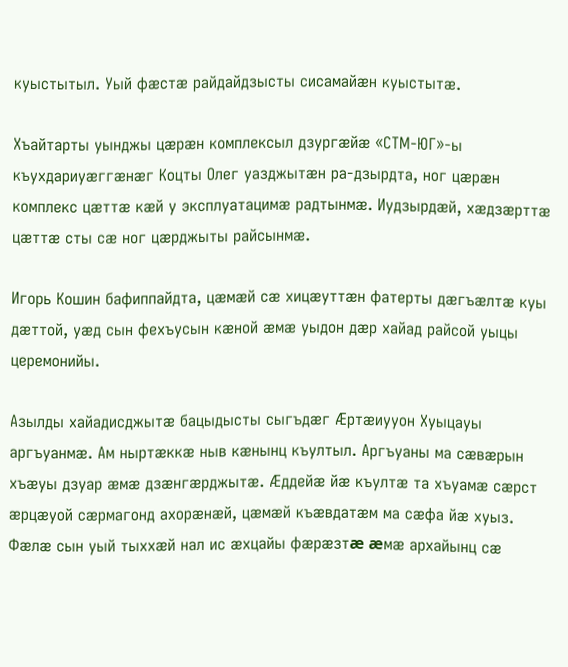куыстытыл. Уый фæстæ райдайдзысты сисамайæн куыстытæ.

Хъайтарты уынджы цæрæн комплексыл дзургæйæ «СТМ-ЮГ»-ы къухдариуæггæнæг Коцты Олег уазджытæн ра-дзырдта, ног цæрæн комплекс цæттæ кæй у эксплуатацимæ радтынмæ. Иудзырдæй, хæдзӕрттӕ цæттæ сты сæ ног цæрджыты райсынмæ.

Игорь Кошин бафиппайдта, цæмæй сæ хицæуттæн фатерты дæгъæлтæ куы дæттой, уæд сын фехъусын кæной æмæ уыдон дæр хайад райсой уыцы церемонийы.

Азылды хайадисджытæ бацыдысты сыгъдæг Æртæиууон Хуыцауы аргъуанмæ. Ам ныртæккæ ныв кæнынц къултыл. Аргъуаны ма сæвæрын хъæуы дзуар æмæ дзæнгæрджытæ. Æддейæ йæ къултæ та хъуамæ сæрст æрцæуой сæрмагонд ахорæнæй, цæмæй къæвдатæм ма сæфа йæ хуыз.  Фæлæ сын уый тыххæй нал ис æхцайы фæрæзтæ æмæ архайынц сæ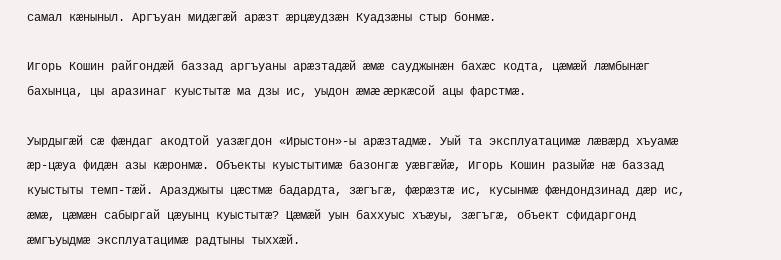самал кæныныл. Аргъуан мидæгæй арæзт æрцæудзæн Куадзæны стыр бонмæ.

Игорь Кошин райгондæй баззад аргъуаны арæзтадæй æмæ сауджынæн бахæс кодта, цæмæй лæмбынæг бахынца, цы аразинаг куыстытæ ма дзы ис, уыдон æмæ æркæсой ацы фарстмæ.

Уырдыгæй сæ фæндаг акодтой уазæгдон «Ирыстон»-ы арæзтадмæ. Уый та эксплуатацимæ лæвæрд хъуамæ æр-цæуа фидæн азы кæронмæ. Объекты куыстытимæ базонгæ уæвгæйæ, Игорь Кошин разыйæ нæ баззад куыстыты темп-тæй. Аразджыты цæстмæ бадардта, зæгъгæ, фæрæзтæ ис, кусынмæ фæндондзинад дæр ис, æмæ, цæмæн сабыргай цæуынц куыстытæ? Цæмæй уын баххуыс хъæуы, зæгъгæ, объект сфидаргонд æмгъуыдмæ эксплуатацимæ радтыны тыххæй.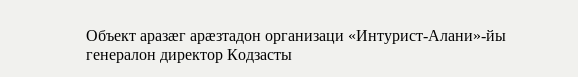Объект аразæг арæзтадон организаци «Интурист-Алани»-йы генералон директор Кодзасты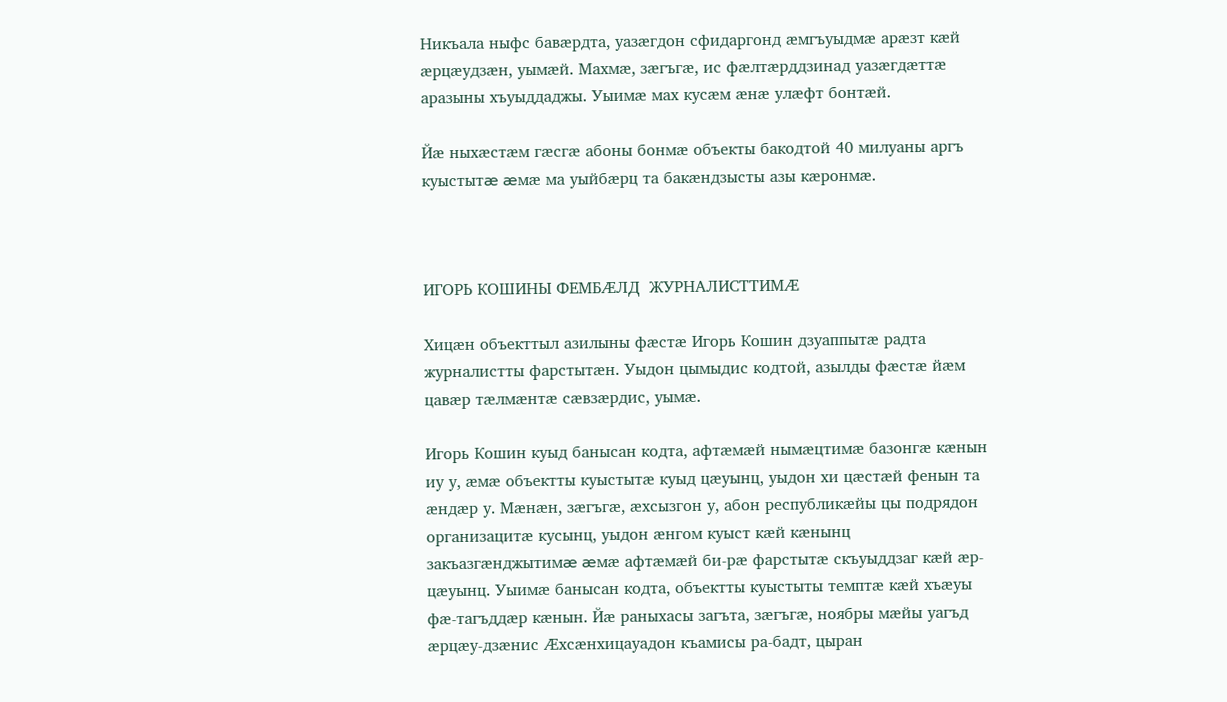Никъала ныфс бавæрдта, уазæгдон сфидаргонд æмгъуыдмæ арæзт кæй æрцæудзæн, уымæй. Махмæ, зæгъгæ, ис фæлтæрддзинад уазæгдæттæ аразыны хъуыддаджы. Уыимæ мах кусæм æнæ улæфт бонтæй.

Йæ ныхæстæм гæсгæ абоны бонмæ объекты бакодтой 40 милуаны аргъ куыстытæ æмæ ма уыйбæрц та бакæндзысты азы кæронмæ.



ИГОРЬ КОШИНЫ ФЕМБÆЛД  ЖУРНАЛИСТТИМÆ

Хицæн объекттыл азилыны фæстæ Игорь Кошин дзуаппытæ радта журналистты фарстытæн. Уыдон цымыдис кодтой, азылды фæстæ йæм цавæр тæлмæнтæ сæвзæрдис, уымæ.

Игорь Кошин куыд банысан кодта, афтæмæй нымæцтимæ базонгæ кæнын иу у, æмæ объектты куыстытæ куыд цæуынц, уыдон хи цæстæй фенын та æндæр у. Мæнæн, зæгъгæ, æхсызгон у, абон республикæйы цы подрядон организацитæ кусынц, уыдон æнгом куыст кæй кæнынц закъазгæнджытимæ æмæ афтæмæй би-рæ фарстытæ скъуыддзаг кæй æр-цæуынц. Уыимæ банысан кодта, объектты куыстыты темптæ кæй хъæуы фæ-тагъддæр кæнын. Йæ раныхасы загъта, зæгъгæ, ноябры мæйы уагъд æрцæу-дзæнис Æхсæнхицауадон къамисы ра-бадт, цыран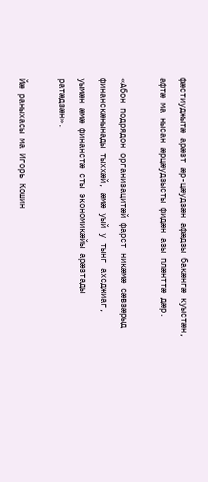фæстиуджытæ арæзт æр-цæудзæн афæдзы бакæнгæ куыстæн, афтæ ма нысан æрцæудзысты фидæн азы плæнттæ дæр.

«Абон подрядон организацитæй фарст никæмæ сæвзæрыд финанскæнынады тыххæй, æмæ уый у тынг ахсджиаг, уымæн æмæ финанстæ сты экономикæйы арæзтады ратæдзæн».

Йæ раныхасы ма Игорь Кошин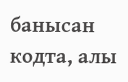банысан кодта, алы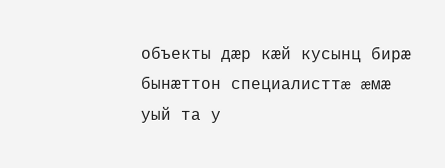объекты дæр кæй кусынц бирæ бынæттон специалисттæ æмæ уый та у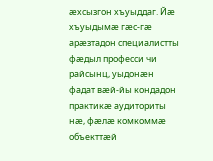æхсызгон хъуыддаг. Йæ хъуыдымæ гæс-гæ арæзтадон специалистты фæдыл професси чи райсынц, уыдонæн фадат вæй-йы кондадон практикæ аудиториты нæ, фæлæ комкоммæ объекттæй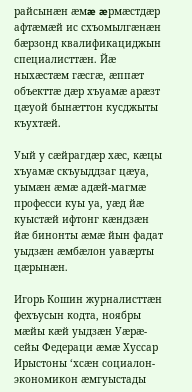райсынæн æмæ æрмæстдæр афтæмæй ис схъомылгæнæн бæрзонд квалификациджын специалисттæн. Йæ ныхæстæм гæсгæ, æппæт объекттæ дæр хъуамæ арæзт цæуой бынæттон кусджыты къухтæй.

Уый у сæйрагдæр хæс, кæцы хъуамæ скъуыддзаг цæуа, уымæн æмæ адæй-магмæ професси куы уа, уæд йæ куыстæй ифтонг кæндзæн йæ бинонты æмæ йын фадат уыдзæн æмбæлон уавæрты цæрынæн.

Игорь Кошин журналисттæн фехъусын кодта, ноябры мæйы кæй уыдзæн Уæрæ-сейы Федераци æмæ Хуссар Ирыстоны ‘хсæн социалон-экономикон æмгуыстады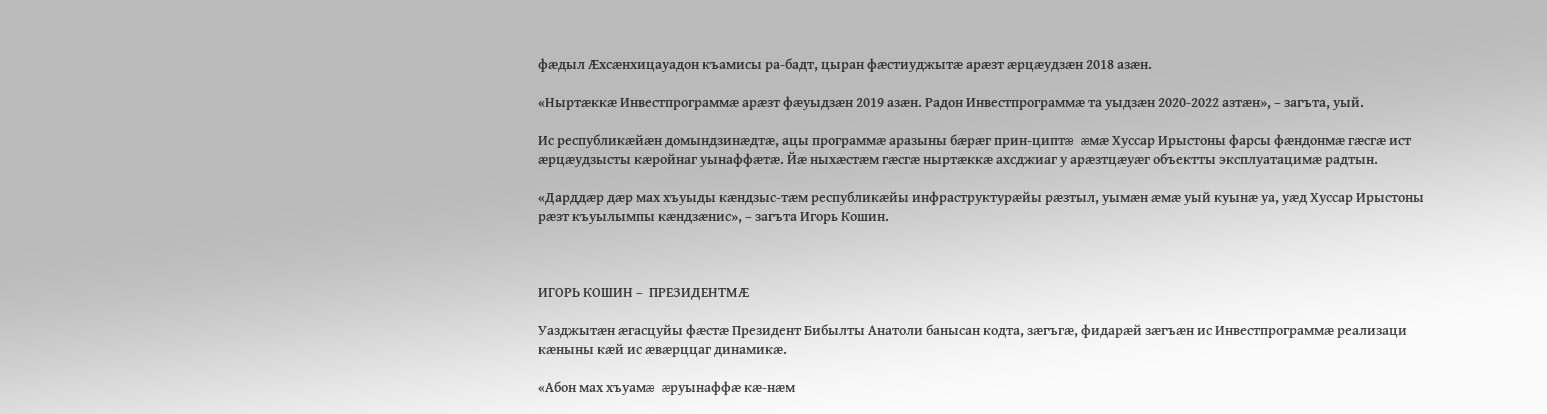фæдыл Æхсæнхицауадон къамисы ра-бадт, цыран фæстиуджытæ арæзт æрцæудзæн 2018 азæн.

«Ныртæккæ Инвестпрограммæ арæзт фæуыдзæн 2019 азæн. Радон Инвестпрограммæ та уыдзæн 2020-2022 азтæн», – загъта, уый.

Ис республикæйæн домындзинæдтæ, ацы программæ аразыны бæрæг прин-циптæ æмæ Хуссар Ирыстоны фарсы фæндонмæ гæсгæ ист æрцæудзысты кæройнаг уынаффæтæ. Йæ ныхæстæм гæсгæ ныртæккæ ахсджиаг у арæзтцæуæг объектты эксплуатацимæ радтын.

«Дарддæр дæр мах хъуыды кæндзыс-тæм республикæйы инфраструктурæйы рæзтыл, уымæн æмæ уый куынæ уа, уæд Хуссар Ирыстоны рæзт къуылымпы кæндзæнис», – загъта Игорь Кошин.



ИГОРЬ КОШИН –  ПРЕЗИДЕНТМÆ

Уазджытæн æгасцуйы фæстæ Президент Бибылты Анатоли банысан кодта, зæгъгæ, фидарæй зæгъæн ис Инвестпрограммæ реализаци кæныны кæй ис æвæрццаг динамикæ.

«Абон мах хъуамæ æруынаффæ кæ-нæм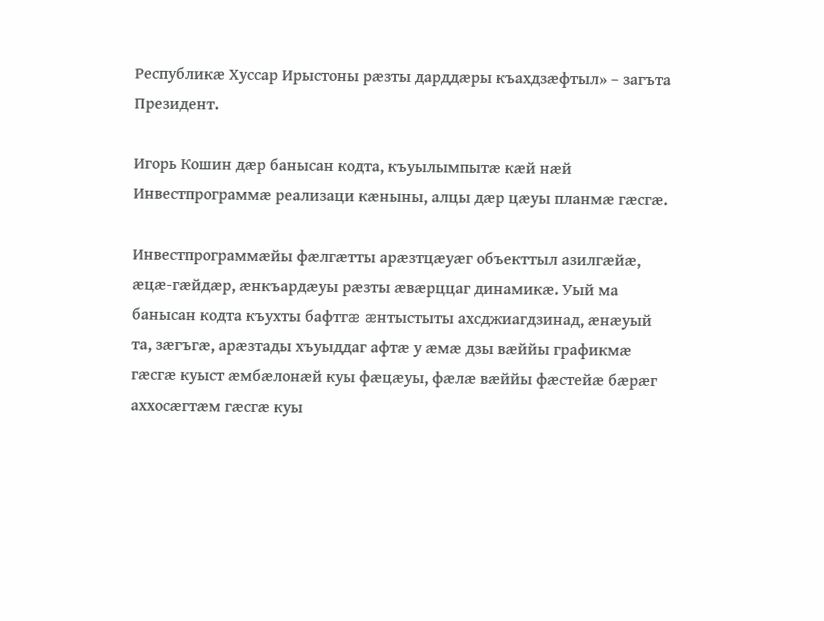Республикæ Хуссар Ирыстоны рæзты дарддæры къахдзæфтыл» – загъта Президент.

Игорь Кошин дæр банысан кодта, къуылымпытæ кæй нæй Инвестпрограммæ реализаци кæныны, алцы дæр цæуы планмæ гæсгæ.

Инвестпрограммæйы фæлгæтты арæзтцæуæг объекттыл азилгæйæ, æцæ-гæйдæр, æнкъардæуы рæзты æвæрццаг динамикæ. Уый ма банысан кодта къухты бафтгæ æнтыстыты ахсджиагдзинад, æнæуый та, зæгъгæ, арæзтады хъуыддаг афтæ у æмæ дзы вæййы графикмæ гæсгæ куыст æмбæлонæй куы фæцæуы, фæлæ вæййы фæстейæ бæрæг аххосæгтæм гæсгæ куы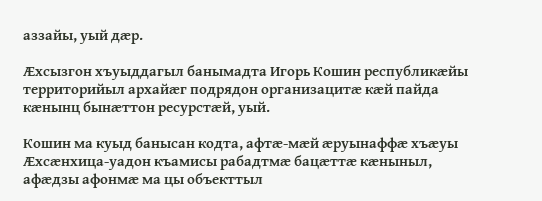аззайы, уый дæр.

Æхсызгон хъуыддагыл банымадта Игорь Кошин республикæйы территорийыл архайæг подрядон организацитæ кæй пайда кæнынц бынæттон ресурстæй, уый.

Кошин ма куыд банысан кодта, афтæ-мæй æруынаффæ хъæуы Æхсæнхица-уадон къамисы рабадтмæ бацæттæ кæныныл, афæдзы афонмæ ма цы объекттыл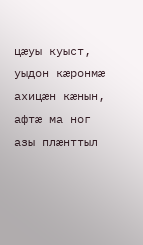цæуы куыст, уыдон кæронмæ ахицæн кæнын, афтæ ма ног азы плæнттыл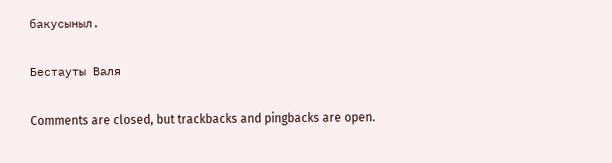бакусыныл.

Бестауты Валя

Comments are closed, but trackbacks and pingbacks are open.